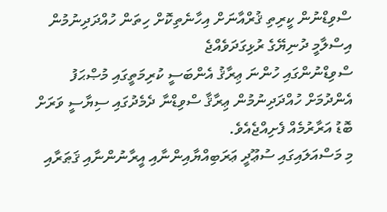ސްވިޑްނުން ކީރިތި ޤުރްއާނަށް އިހާނެތިކޮށް ހިތަން ހުއްދަދިނުމުން އިސްލާމީ ދުނިޔޭގެ ރުޅިގަދަވެއްޖެ
ސްވިޑްނުންގައި ހުންނަ ޢިރާޤު އެންބަސީ ކުރިމަތީގައި މުޞްޙަފު އެންދުމަށް ހުއްދަދިނުމުން ޢިރާޤާ ސްވިޑްނާ ދެމެދުގައި ސިޔާސީ ވަރަށް ބޮޑު އަރާރުމެއް ފެށިއްޖެއެވެ.
މި މަސްއަލައިގައި ސުޢޫދީ ޢަރަބިއްޔާއިންނާއި އީރާނުންނާއި ޤަޠަރާއި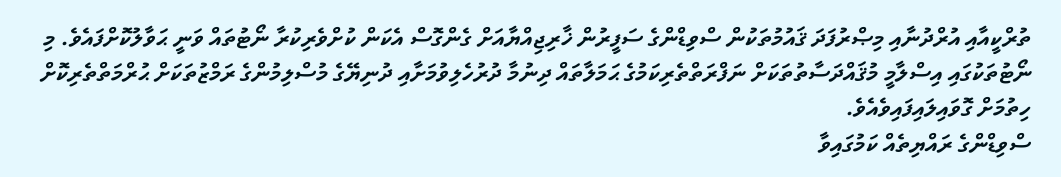ތުރްކީއާއި އުރްދުނާއި މިޞްރުފަދަ ޤައުމުތަކުން ސްވިޑްންގެ ސަފީރުން ޚާރިޖިއްޔާއަށް ގެންގޮސް އެކަން ކުށްވެރިކުރާ ނޯޓުތައް ވަނީ ޙަވާލުކޮށްފައެވެ. މި ނޯޓުތަކުގައި އިސްލާމީ މުޤައްދަސާތުތަކަށް ނަފްރަތްތެރިކަމުގެ ޙަމަލާތައް ދިނުމާ ދުރުހެލިވުމަށާއި ދުނިޔޭގެ މުސްލިމުންގެ ރަމްޒުތަކަށް ޙުރްމަތްތެރިކޮށް ހިތުމަށް ގޮވައިލައިފައިވެއެވެ.
ސްވިޑްންގެ ރައްޔިތެއް ކަމުގައިވާ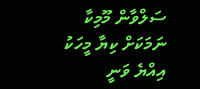ސަލްވާން މޫމިކާ ނަމަކަށް ކިޔާ މީހަކު އިއްޔެ ވަނީ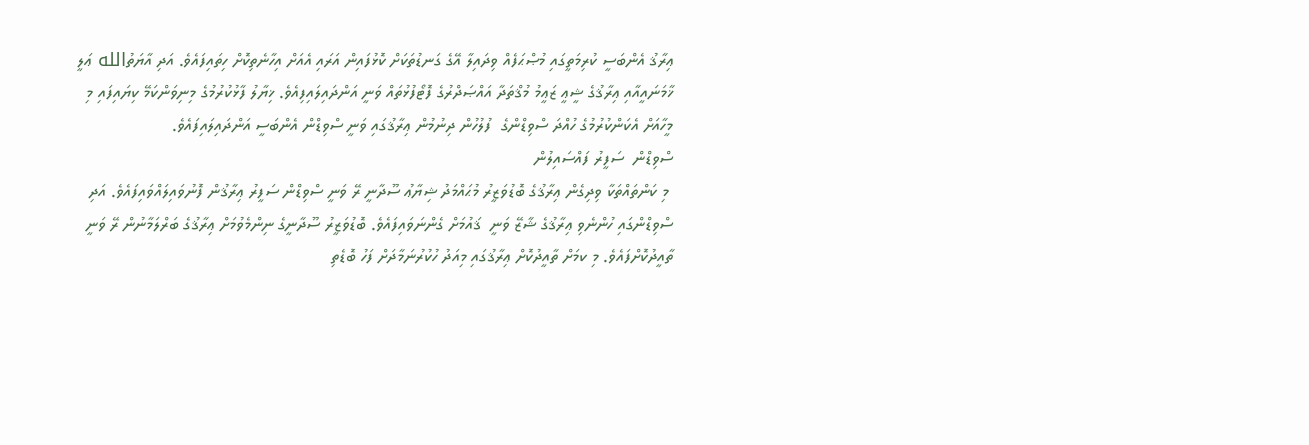ޢިރާޤު އެންބަސީ ކުރިމަތީގައި މުޞްޙަފެއް ވިދައިލާ އޭގެ ގަނޑުތަކަށް ކޮޅުފައިން އަރައި އެއަށް އިހާނެތިކޮށް ހިތައިފައެވެ. އަދި އާޔަތުالله ޢަލީ ޚާމަނައީއާއި ޢިރާޤުގެ ޝީޢީ ޒަޢީމު މުޤްތަދާ އައްޞަދްރުގެ ފޮޓޯފުޅުތައް ވަނީ އަންދައިލައިފިއެވެ. ޚިޔާލު ފާޅުކުރުމުގެ މިނިވަންކަމޭ ކިޔައިފައި މި މީހާއަށް އެކަންކުރުމުގެ ހުއްދަ ސްވިޑްންގެ  ފުލުހުން ދިނުމުން ޢިރާޤުގައި ވަނީ ސްވިޑްން އެންބަސީ އަންދައިލައިފައެވެ.
ސްވިޑްން  ސަފީރު ފައްސައިލުން
 މި ކަންތައްތަކާ ވިދިގެން ޢިރާޤުގެ ބޮޑުވަޒީރު މުޙައްމަދު ޝިޔާޢު ސޫދާނީ ރޭ ވަނީ ސްވިޑްން ސަފީރު ޢިރާޤުން ފޮނުވައިލައްވައިފައެވެ. އަދި ސްވިޑްންގައި ހުންނެވި ޢިރާޤުގެ ޝާޒޭ ވަނީ  ޤައުމަށް ގެންނަވައިފައެވެ. ބޮޑުވަޒީރު ސޫދާނީގެ ނިންމެވުމަށް ޢިރާޤުގެ ބަރްލަމާނުން ރޭ ވަނީ ތާއީދުކޮށްފައެވެ. މި ކމަށް ތާއީދުކޮށް ޢިރާޤުގައި މިއަދު ހުކުރުނަމާދަށް ފަހު ބޮޑެތި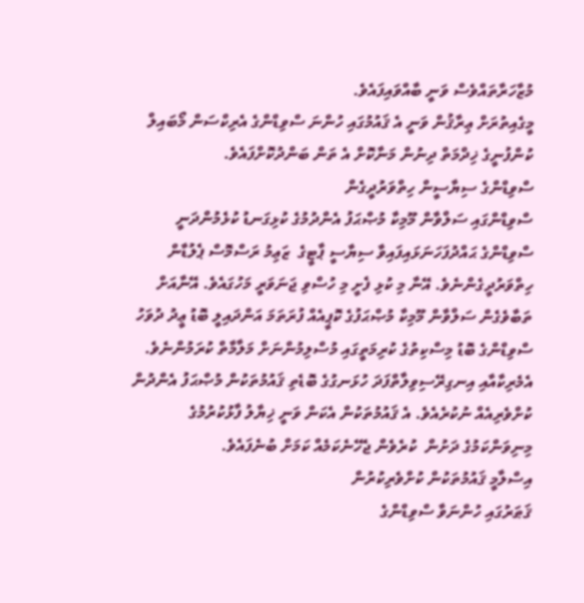މުޒާހަރާތައްވެސް ވަނީ ބާއްވައިފައެވެ.
މީގެއިތުރަށް ޢިރާޤުން ވަނީ އެ ޤައުމުގައި ހުންނަ ސްވިޑްންގެ އެރިކްސަން މޯބައިލް ކުންފުނީގެ ޚިދްމަތް ދިނުން މަނާކޮށް އެ ތަން ބަންދުކޮށްފައެވެ.
ސްވިޑްންގެ ސިޔާސީން ހިތްވަރުދީގެން
ސްވިޑްންގައި ސަލްވާން މޫމިކާ މުޞްޙަފު އެންދުމުގެ ކުޅިގަނޑު ކުޅެމުންދަނީ ސްވިޑްންގެ ޙައްދުފަހަނަޅައިފައިވާ ސިޔާސީ ޕާޓީގެ  ޒަޢިމު ރަސްމޮސް ޕެލުޑާން ހިތްވަރުދީގެންނެވެ. އޭނާ މި ކުޅި ފެށީ މި ހުސްވި ޖަނަވަރީ މަހުގައެވެ. އޭނާއަށް ތަބާވެގެން ސަލްވާން މޫމިކާ މުޞްޙަފުގެ ކޮޕީއެއް ފުރަތަމަ އަންދައިލީ ބޮޑު ޢީދު ދުވަހު ސްވިޑްންގެ ބޮޑު މިސްކިތުގެ ކުރިމަތީގައި މުސްލިމުންނަށް މަލާމާތް ކުރަމުންނެވެ.
އެމެރިކާއާއި އިނގިރޭސިވިލާތްފަދަ ހުޅަނގުގެ ބޮޑެތި ޤައުމުތަކުން މުޞްޙަފު އެންދުން ކުށްވެރިއެއް ނުކުރެއެވެ. އެ ޤައުމުތަކުން އެކަން ވަނީ ޚިޔާލު ފާޅުކުރުމުގެ މިނިވަންކަމުގެ ދަށުން  ކުރެވެން ޖެހޭނެކަމެއް ކަމަށް ބުނެފައެވެ.
އިސްލާމީ ޤައުމުތަކުން ކުށްވެރިކުރުން
ޤަޠަރުގައި ހުންނަވާ ސްވިޑްންގެ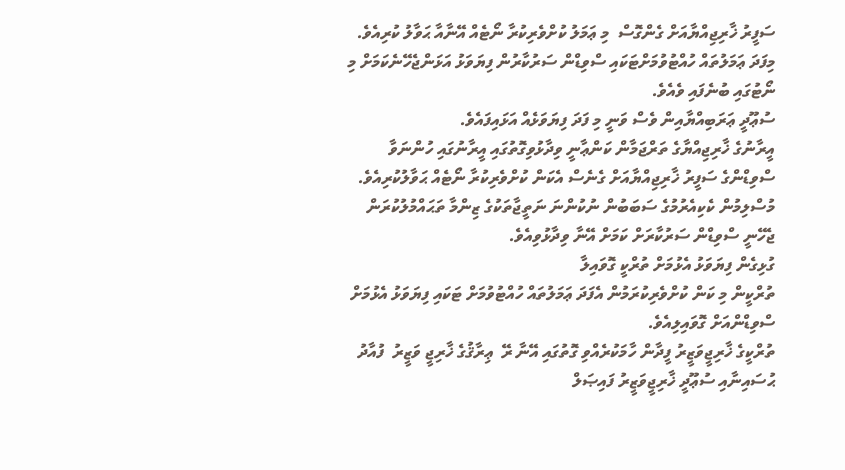ސަފީރު ޚާރިޖިއްޔާއަށް ގެންގޮސް  މި ޢަމަލު ކުށްވެރިކުރާ ނޯޓެއް އޭނާއާ ޙަވާލު ކުރިއެވެ. މިފަދަ ޢަމަލުތައް ހުއްޓުވުމަށްޓަކައި ސްވިޑްން ސަރުކާރުން ފިޔަވަޅު އަޅަންޖެހޭނެކަމަށް މި ނޯޓުގައި ބުނެފައި ވެއެވެ.
ސުޢޫދީ ޢަރަބިއްޔާއިން ވެސް ވަނީ މި ފަދަ ފިޔަވަޅެއް އަޅައިފައެވެ.
އީރާނުގެ ޚާރިޖިއްޔާގެ ތަރްޖަމާން ކަންޢާނީ ވިދާޅުވިގޮތުގައި އީރާނުގައި ހުންނަވާ ސްވިޑްންގެ ސަފީރު ޚާރިޖިއްޔާއަށް ގެނެސް އެކަން ކުށްވެރިކުރާ ނޯޓެއް ޙަވާލުކުރިއެވެ. މުސްލިމުން ކެކިއެރުމުގެ ސަބަބުން ނުކުންނަ ނަތީޖާތަކުގެ ޒިންމާ ތަޙައްމުލުކުރަން ޖެހޭނީ ސްވިޑްން ސަރުކާރަށް ކަމަށް އޭނާ ވިދާޅުވިއެވެ.
ގުޅިގެން ފިޔަވަޅު އެޅުމަށް ތުރްކީ ގޮވައިލާ
ތުރްކީން މި ކަން ކުށްވެރިކުރަމުން އެފަދަ ޢަމަލުތައް ހުއްޓުވުމަށް ޓަކައި ފިޔަވަޅު އެޅުމަށް ސްވިޑްންއަށް ގޮވައިލިއެވެ.
ތުރްކީގެ ޚާރިޖީވަޒީރު ފީދާން ހާމަކުރެއްވި ގޮތުގައި އޭނާ ރޭ  ޢިރާޤުގެ ޚާރިޖީ ވަޒީރު  ފުއާދު ޙުސައިނާއި ސުޢޫދީ ޚާރިޖީވަޒީރު ފައިޞަލް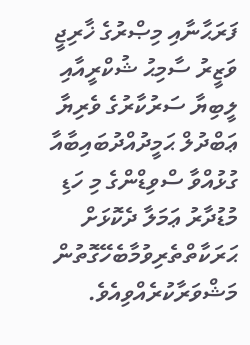ފަރަޙާނާއި މިޞްރުގެ ޚާރިޖީ ވަޒީރު ސާމިޙު ޝުކްރީއާއި ލީބިޔާ ސަރުކާރުގެ ވެރިޔާ ޢަބްދުލް ޙަމީދުއްދުބައިބާއާ ގުޅުއްވާ ސްވިޑްންގެ މި ހަޑި މުޑުދާރު ޢަމަލާ ދެކޮޅަށް ޙަރަކާތްތެރިވުމާބެހޭގޮތުން މަޝްވަރާކުރެއްވިއެވެ.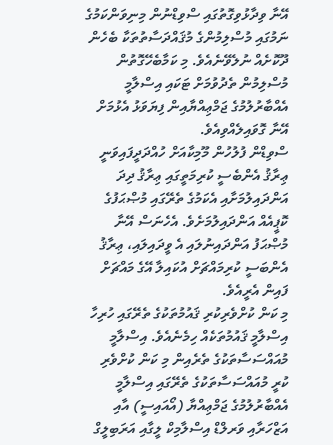އޭނާ ވިދާޅުވިގޮތުގައި ސްވިޑްނުން މިނިވަންކަމުގެ ނަމުގައި މުސްލިމުންގެ މުޤައްދަސާތުތަކާ ބެހެން ދޫކޮށެއް ނުލެވޭނެއެވެ. މި ކަމާބެހޭގޮތުން މުސްލިމުން ތެދުވުމަށް ޓަކައި އިސްލާމީ އެއްބާރުލުމުގެ ޖަމްޢިއްޔާއިން ފިޔަވަޅު އެޅުމަށް  އޭނާ ގޮވައިލެއްވިއެވެ.
ސްވިޑްން ފުލުހުން މޫމިކާއަށް ހުއްދަދީފައިވަނީ ޢިރާޤު އެންބެސީ ކުރިމަތީގައި ޢިރާޤު ދިދަ އަންދައިލުމަށާއި އެކަމުގެ ތެރޭގައި މުޞްޙަފުގެ ކޮޕީއެއް އަންދައިލުމަށެވެ. އެހެނަސް އޭނާ މުޞްޙަފު އަންދައިނުލައި އެ ވީދައިލައި، ޢިރާޤު އެންބަސީ ކުރިމައްޗަށް އުކައިލާ އޭގެ މައްޗަށް ފައިން އެރީއެވެ.
މި ކަން ކުށްވެރިކުރި ޤައުމުތަކުގެ ތެރޭގައި ހުރިހާ އިސްލާމީ ޤައުމުތަކެއް ހިމެނެއެވެ. އިސްލާމީ މުއައްސަސާތަކުގެ ތެރެއިން މި ކަން ކުށްވެރި ކުރީ މުއައްސަސާތަކުގެ ތެރޭގައި އިސްލާމީ އެއްބާރުލުމުގެ ޖަމްޢިއްޔާ (އޯއައިސީ) އާއި އަޒްހަރާއި ވަރލްޑް އިސްލާމިކް ލީގާއި އަރަބިލީގް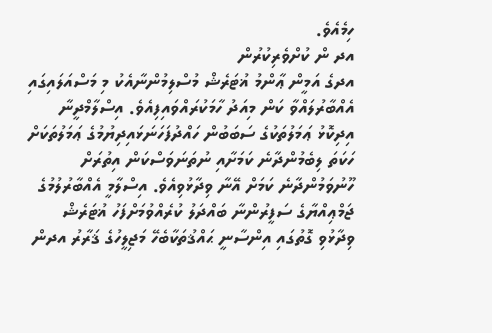ހިމެއެވެ.
އދ ން ކުށްވެރިކުރުން
އދގެ އަމީން ޢާންމު ޣުޓަރެޝް މުސްލިމުންނާއެކު މި މަސްއަލައިގައި އެއްބާރުލައްވާ ކަން މިއަދު ހާމަކުރައްވައިފިއެވެ. އިސްލާމްދީނާ އިދިކޮޅު ޢަމަލުތަކުގެ ސަބަބުން ހައްދުފަހަނަޅައިދިޔުމުގެ ޢަމަލުތަކަށް ހަކަތަ ލިބެމުންދާނެ ކަމަށާއި ނުތަނަވަސްކަން އިތުރަށް ހޫނުވަމުންދާނެ ކަމަށް އޭނާ ވިދާޅުވިއެވެ. އިސްލާމީ އެއްބާރުލުމުގެ ޖަމްޢިއްޔާގެ ސަފީރުންނާ ބައްދަލު ކުރެއްވުމަށްފަހު ޣުޓަރެޝް ވިދާޅުވި ގޮތުގައި އިންސާނީ ޙައްޤުތަކާބެހޭ މަޖިލީހުގެ ޤަރާރު އދން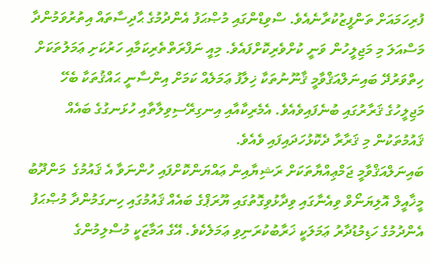ފުރިހަމައަށް ތަންފީޒުކުރާނެއެވެ. ސްވިޑްންގައި މުޞްޙަފު އެންދުމުގެ ޙާދިސާތައް އިތުރުވަމުންދާ މަސްއަލަ މި މަޖިލީހުން ވަނީ ކުށްވެރިކޮށްފައެވެ. މިއީ ނަފްރަތްތެރިކަމާއި ހަރުކަށި ޢަމަލުތަކަށް ހިތްވަރުދޭ ބައިނަލްއަޤްވާމީ ޤާނޫނުތަކާ ޚިލާފު ޢަމަލެއް ކަމަށް އިންސާނީ ޙައްޤުތަކާ ބެހޭ މަޖިލީހުގެ ޤަރާރުގައި ބުނެފައިވެއެވެ. އެމެރިކާއާއި އިނގިރޭސިވިލާތާއި ހުޅަނގުގެ ބައެއް ޤައުމުތަކުން މި ޤަރާރާ ދެކޮޅުހަދައިފައި ވެއެވެ.
ބައިނަލްއަޤްވާމީ ޖަމްޢިއްޔާތަކަށް ރަޝިޔާއިން ޢައްޔަންކޮށްފައި ހުންނަވާ އެ ޤައުމުގެ  މަންދޫބު މީޚާއީލް އޮލިޔަނޯވް ވިއެނާގައި ވިދާޅުވިގޮތުގައި ޔޫރަޕްގެ ބައެއް ޤައުމުގައި ހިނގަމުންދާ މުޞްޙަފު އެންދުމުގެ ހަޑިމުޑުދާރު ޢަމަލަކީ ޚަރާބުކުރަނިވި ޢަމަލެކެވެ. އޭގެ އަމާޒަކީ މުސްލިމުންގެ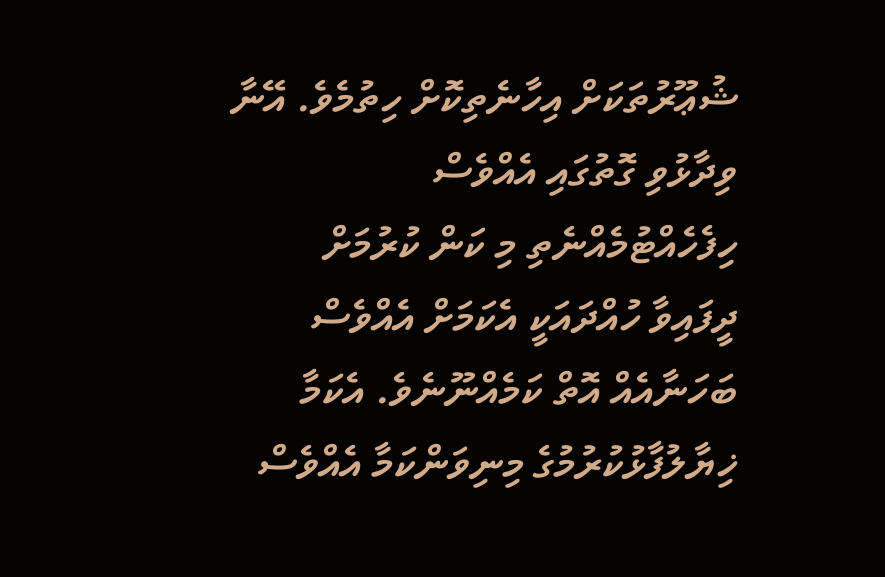ޝުޢޫރުތަކަށް އިހާނެތިކޮށް ހިތުމެވެ. އޭނާ ވިދާޅުވި ގޮތުގައި އެއްވެސް ހިފެހެއްޓުމެއްނެތި މި ކަން ކުރުމަށް ދީފައިވާ ހުއްދައަކީ އެކަމަށް އެއްވެސް ބަހަނާއެއް އޮތް ކަމެއްނޫނެވެ. އެކަމާ ޚިޔާލުފާޅުކުރުމުގެ މިނިވަންކަމާ އެއްވެސް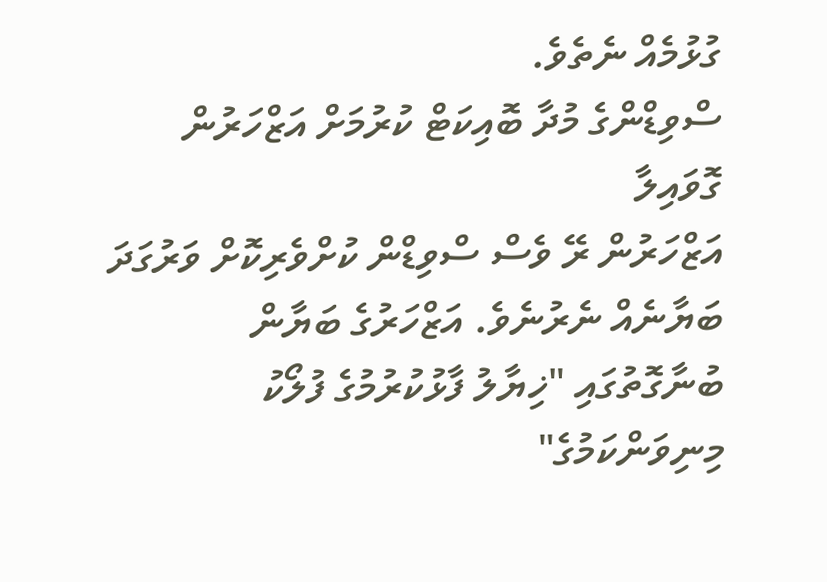ގުޅުމެއް ނެތެވެ.
ސްވިޑްންގެ މުދާ ބޮއިކަޓް ކުރުމަށް އަޒްހަރުން ގޮވައިލާ
އަޒްހަރުން ރޭ ވެސް ސްވިޑްން ކުށްވެރިކޮށް ވަރުގަދަ ބަޔާނެއް ނެރުނެވެ. އަޒްހަރުގެ ބަޔާން ބުނާގޮތުގައި "ޚިޔާލު ފާޅުކުރުމުގެ ފުލޯކު މިނިވަންކަމުގެ"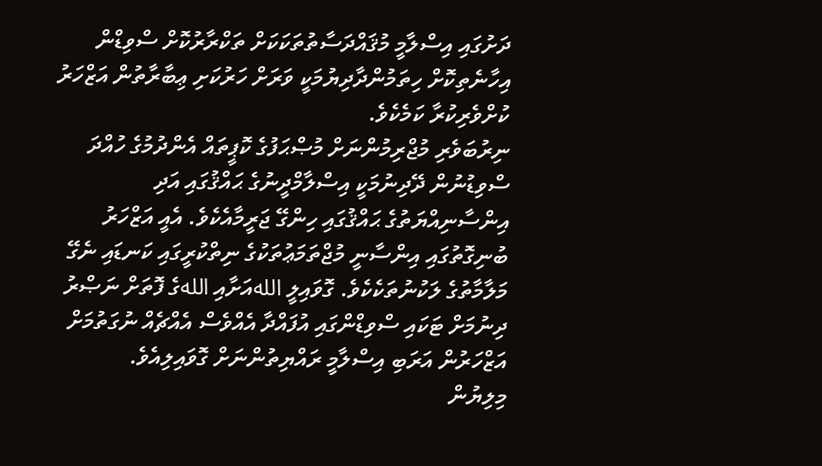ދަށުގައި އިސްލާމީ މުޤައްދަސާތުތަކަކަށް ތަކްރާރުކޮށް ސްވިޑްން އިހާނެތިކޮށް ހިތަމުންދާދިޔުމަކީ ވަރަށް ހަރުކަށި ޢިބާރާތުން އަޒްހަރު ކުށްވެރިކުރާ ކަމެކެވެ.
ނިރުބަވެރި މުޖްރިމުންނަށް މުޞްޙަފުގެ ކޮޕީތައް އެންދުމުގެ ހުއްދަ ސްވިޑުނުން ދޭދިނުމަކީ އިސްލާމްދީނުގެ ޙައްޤުގައި އަދި އިންސާނިއްޔަތުގެ ޙައްޤުގައި ހިންގޭ ޖަރީމާއެކެވެ. އެއީ އަޒްހަރު ބުނިގޮތުގައި އިންސާނީ މުޖްތަމަޢުތަކުގެ ނިތްކުރީގައި ކަނޑައި ނެގޭ މަލާމާތުގެ ލަކުނުތަކެކެވެ. ގޮވައިލީ اللهއަށާއި اللهގެ ފޮތަށް ނަޞްރު ދިނުމަށް ޓަކައި ސްވިޑްންގައި އުފައްދާ އެއްވެސް އެއްޗެއް ނުގަތުމަށް އަޒްހަރުން އަރަބި އިސްލާމީ ރައްޔިތުންނަށް ގޮވައިލިއެވެ.
މިލިޔުން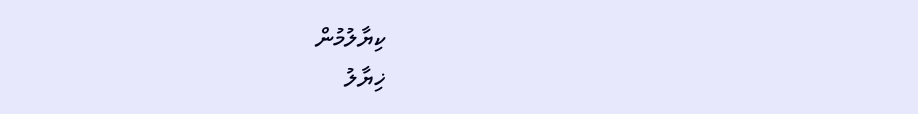ކިޔާލުމުން
ޚިޔާލު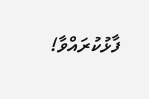ފާޅުކުރައްވާ!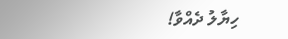ހިޔާލު ދެއްވާ!